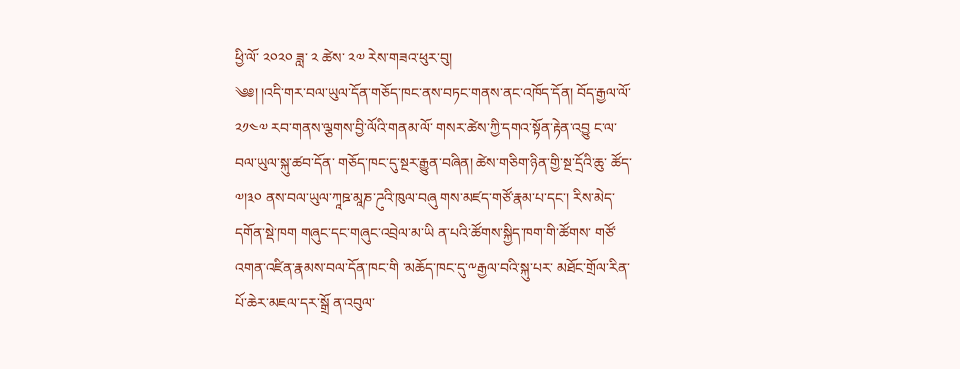ཕྱི་ལོ་ ༢༠༢༠ ཟླ་ ༢ ཚེས་ ༢༧ རེས་གཟའ་ཕུར་བུ།
༄༅། །འདི་གར་བལ་ཡུལ་དོན་གཅོད་ཁང་ནས་བཏང་གནས་ནང་འཁོད་དོན། བོད་རྒྱལ་ལོ་ ༢༡༤༧ རབ་གནས་ལྕགས་བྱི་ལོའི་གནམ་ལོ་ གསར་ཚེས་ཀྱི་དགའ་སྟོན་རྟེན་འབྱུ ང་ལ་བལ་ཡུལ་སྐུ་ཚབ་དོན་ གཅོད་ཁང་དུ་སྔར་རྒྱུན་བཞིན། ཚེས་གཅིག་ཉིན་གྱི་སྔ་དྲོའི་ཆུ་ ཚོད་ ༧།༣༠ ནས་བལ་ཡུལ་ཀཱཋ་མཱཎ་ཌུའི་ཁུལ་བཞུ གས་མཛད་གཙོ་རྣམ་པ་དང་། རིས་མེད་དགོན་སྡེ་ཁག གཞུང་དང་གཞུང་འབྲེལ་མ་ཡི ན་པའི་ཚོགས་སྐྱིད་ཁག་གི་ཚོགས་ གཙོ་འགན་འཛིན་རྣམས་བལ་དོན་ཁང་གི ་མཆོད་ཁང་དུ་༸རྒྱལ་བའི་སྐུ་པར་ མཐོང་གྲོལ་རིན་པོ་ཆེར་མཇལ་དར་སྒྲོ ན་འབུལ་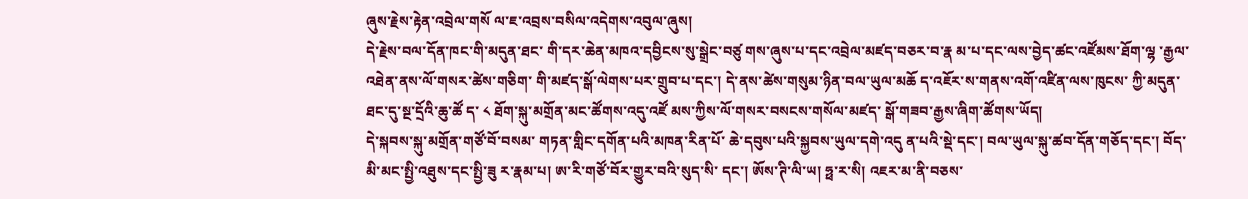ཞུས་རྗེས་རྟེན་འབྲེལ་གསོ ལ་ཇ་འབྲས་བསིལ་འདེགས་འབུལ་ཞུས།
དེ་རྗེས་བལ་དོན་ཁང་གི་མདུན་ཐང་ གི་དར་ཆེན་མཁའ་དབྱིངས་སུ་སྒྲེང་བཙུ གས་ཞུས་པ་དང་འབྲེལ་མཛད་བཅར་བ་རྣ མ་པ་དང་ལས་བྱེད་ཚང་འཛོམས་ཐོག་ལྷ ་རྒྱལ་འཐེན་ནས་ལོ་གསར་ཚེས་གཅིག་ གི་མཛད་སྒོ་ལེགས་པར་གྲུབ་པ་དང་། དེ་ནས་ཚེས་གསུམ་ཉིན་བལ་ཡུལ་མཆོ ད་འཇོར་ས་གནས་འགོ་འཛིན་ལས་ཁུངས་ ཀྱི་མདུན་ཐང་དུ་སྔ་དྲོའི་ཆུ་ཚོ ད་ ༨ ཐོག་སྐུ་མགྲོན་མང་ཚོགས་འདུ་འཛོ མས་ཀྱིས་ལོ་གསར་བསངས་གསོལ་མཛད་ སྒོ་གཟབ་རྒྱས་ཞིག་ཚོགས་ཡོད།
དེ་སྐབས་སྐུ་མགྲོན་གཙོ་བོ་བསམ་ གཏན་གླིང་དགོན་པའི་མཁན་རིན་པོ་ ཆེ་དབུས་པའི་སྐྱབས་ཡུལ་དགེ་འདུ ན་པའི་སྡེ་དང་། བལ་ཡུལ་སྐུ་ཚབ་དོན་གཅོད་དང་། བོད་མི་མང་སྤྱི་འཐུས་དང་སྤྱི་ཟུ ར་རྣམ་པ། ཨ་རི་གཙོ་བོར་གྱུར་བའི་སུད་སི་ དང་། ཨོས་ཊི་ལི་ཡ། ཧྥ་ར་སི། འཇར་མ་ནི་བཅས་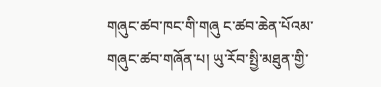གཞུང་ཚབ་ཁང་གི་གཞུ ང་ཚབ་ཆེན་པོའམ་གཞུང་ཚབ་གཞོན་པ། ཡུ་རོབ་སྤྱི་མཐུན་གྱི་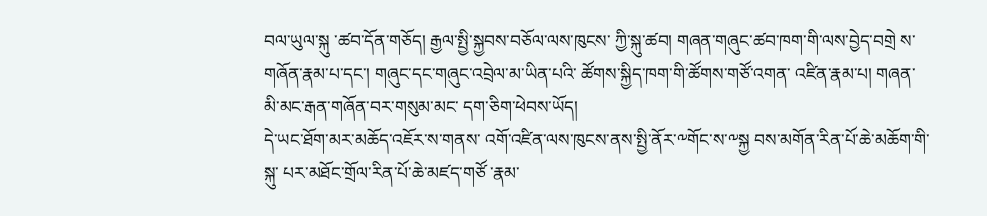བལ་ཡུལ་སྐུ ་ཚབ་དོན་གཅོད། རྒྱལ་སྤྱི་སྐྱབས་བཅོལ་ལས་ཁུངས་ ཀྱི་སྐུ་ཚབ། གཞན་གཞུང་ཚབ་ཁག་གི་ལས་བྱེད་བགྲེ ས་གཞོན་རྣམ་པ་དང་། གཞུང་དང་གཞུང་འབྲེལ་མ་ཡིན་པའི་ ཚོགས་སྐྱིད་ཁག་གི་ཚོགས་གཙོ་འགན་ འཛིན་རྣམ་པ། གཞན་མི་མང་རྒན་གཞོན་བར་གསུམ་མང་ དག་ཅིག་ཕེབས་ཡོད།
དེ་ཡང་ཐོག་མར་མཆོད་འཇོར་ས་གནས་ འགོ་འཛིན་ལས་ཁུངས་ནས་སྤྱི་ནོར་༸གོང་ས་༸སྐྱ བས་མགོན་རིན་པོ་ཆེ་མཆོག་གི་སྐུ་ པར་མཐོང་གྲོལ་རིན་པོ་ཆེ་མཛད་གཙོ ་རྣམ་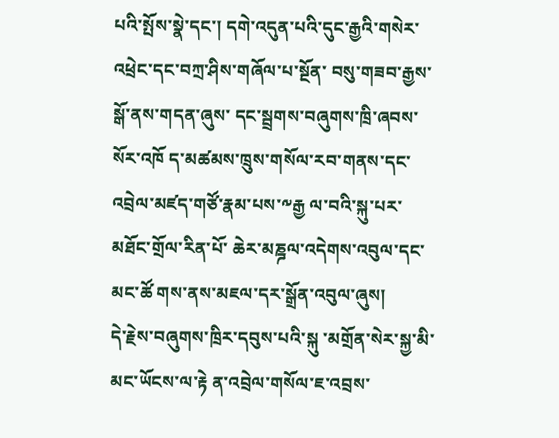པའི་སྤོས་སྣེ་དང་། དགེ་འདུན་པའི་དུང་རྒྱའི་གསེར་ འཕྲེང་དང་བཀྲ་ཤིས་གཞོལ་པ་སྔོན་ བསུ་གཟབ་རྒྱས་སྒོ་ནས་གདན་ཞུས་ དང་སྦྲགས་བཞུགས་ཁྲི་ཞབས་སོར་འཁོ ད་མཚམས་ཁྲུས་གསོལ་རབ་གནས་དང་འབྲེལ་མཛད་གཙོ་རྣམ་པས་༸རྒྱ ལ་བའི་སྐུ་པར་མཐོང་གྲོལ་རིན་པོ་ ཆེར་མཎྜལ་འདེགས་འབུལ་དང་མང་ཚོ གས་ནས་མཇལ་དར་སྒྲོན་འབུལ་ཞུས།
དེ་རྗེས་བཞུགས་ཁྲིར་དབུས་པའི་སྐུ ་མགྲོན་སེར་སྐྱ་མི་མང་ཡོངས་ལ་རྟེ ན་འབྲེལ་གསོལ་ཇ་འབྲས་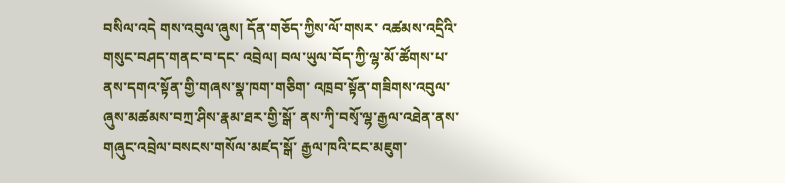བསིལ་འདེ གས་འབུལ་ཞུས། དོན་གཅོད་ཀྱིས་ལོ་གསར་ འཚམས་འདྲིའི་གསུང་བཤད་གནང་བ་དང་ འབྲེལ། བལ་ཡུལ་བོད་ཀྱི་ལྷ་མོ་ཚོགས་པ་ ནས་དགའ་སྟོན་གྱི་གཞས་སྣ་ཁག་གཅིག་ འཁྲབ་སྟོན་གཟིགས་འབུལ་ཞུས་མཚམས་བཀྲ་ཤིས་རྣམ་ཐར་གྱི་སྒོ་ ནས་ཀྭི་བསྭོ་ལྷ་རྒྱལ་འཐེན་ནས་ གཞུང་འབྲེལ་བསངས་གསོལ་མཛད་སྒོ་ རྒྱལ་ཁའི་ངང་མཇུག་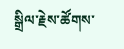སྒྲིལ་རྗེས་ཚོགས་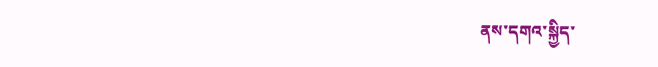ནས་དགའ་སྐྱིད་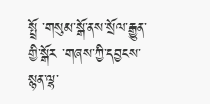སྤྲོ ་གསུམ་སྒོ་ནས་སྲོལ་རྒྱུན་གྱི་སྒོར ་གཞས་ཀྱི་དབྱངས་སྙན་ལྷ་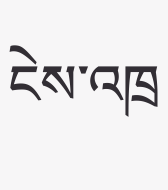ངེས་འཁྲ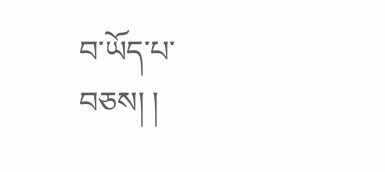བ་ཡོད་པ་བཅས། །